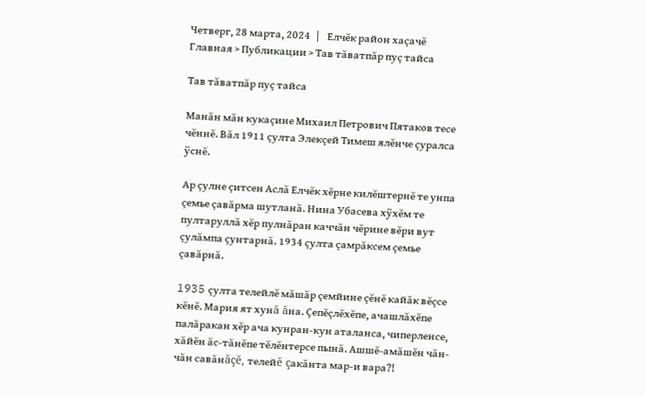Четверг, 28 марта, 2024   |    Елчĕк район хаçачĕ
Главная > Публикации > Тав тăватпăр пуç тайса

Тав тăватпăр пуç тайса

Манăн мăн кукаçине Михаил Петрович Пятаков тесе чĕннĕ. Вăл 1911 çулта Элекçей Тимеш ялĕнче çуралса ÿснĕ.

Ар çулне çитсен Аслă Елчĕк хĕрне килĕштернĕ те унпа çемье çавăрма шутланă. Нина Убасева хÿхĕм те пултаруллă хĕр пулнăран каччăн чĕрине вĕри вут çулăмпа çунтарнă. 1934 çулта çамрăксем çемье çавăрнă.

1935 çулта телейлĕ мăшăр çемйине çĕнĕ кайăк вĕçсе кĕнĕ. Мария ят хунă ăна. Çепĕçлĕхĕпе, ачашлăхĕпе палăракан хĕр ача кунран-кун аталанса, чиперленсе, хăйĕн ăс-тăнĕпе тĕлĕнтерсе пынă. Ашшĕ-амăшĕн чăн-чăн савăнăçĕ, телейĕ çакăнта мар-и вара?!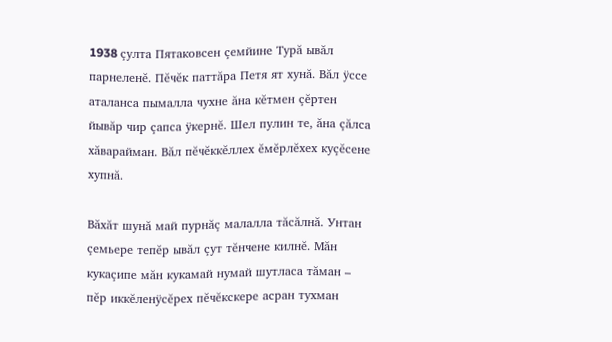1938 çулта Пятаковсен çемйине Турă ывăл парнеленĕ. Пĕчĕк паттăра Петя ят хунă. Вăл ÿссе аталанса пымалла чухне ăна кĕтмен çĕртен йывăр чир çапса ÿкернĕ. Шел пулин те, ăна çăлса хăварайман. Вăл пĕчĕккĕллех ĕмĕрлĕхех куçĕсене хупнă.

Вăхăт шунă май пурнăç малалла тăсăлнă. Унтан çемьере тепĕр ывăл çут тĕнчене килнĕ. Мăн кукаçипе мăн кукамай нумай шутласа тăман – пĕр иккĕленÿсĕрех пĕчĕкскере асран тухман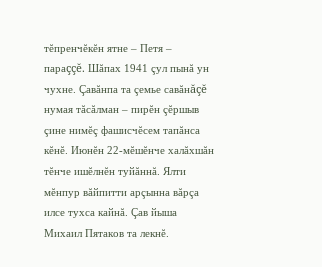тĕпренчĕкĕн ятне – Петя – параççĕ. Шăпах 1941 çул пынă ун чухне. Çавăнпа та çемье савăнăçĕ нумая тăсăлман – пирĕн çĕршыв çине нимĕç фашисчĕсем тапăнса кĕнĕ. Июнĕн 22-мĕшĕнче халăхшăн тĕнче ишĕлнĕн туйăннă. Ялти мĕнпур вăйпитти арçынна вăрçа илсе тухса кайнă. Çав йыша Михаил Пятаков та лекнĕ.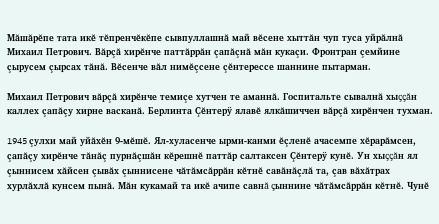Мăшăрĕпе тата икĕ тĕпренчĕкĕпе сывпуллашнă май вĕсене хыттăн чуп туса уйрăлнă Михаил Петрович. Вăрçă хирĕнче паттăррăн çапăçнă мăн кукаçи. Фронтран çемйине çырусем çырсах тăнă. Вĕсенче вăл нимĕçсене çĕнтерессе шаннине пытарман.

Михаил Петрович вăрçă хирĕнче темиçе хутчен те аманнă. Госпитальте сывалнă хыççăн каллех çапăçу хирне васканă. Берлинта Çĕнтерÿ ялавĕ ялкăшиччен вăрçă хирĕнчен тухман.

1945 çулхи май уйăхĕн 9-мĕшĕ. Ял-хуласенче ырми-канми ĕçленĕ ачасемпе хĕрарăмсен, çапăçу хирĕнче тăнăç пурнăçшăн кĕрешнĕ паттăр салтаксен Çĕнтерÿ кунĕ. Ун хыççăн ял çыннисем хăйсен çывăх çыннисене чăтăмсăррăн кĕтнĕ савăнăçлă та, çав вăхăтрах хурлăхлă кунсем пынă. Мăн кукамай та икĕ ачипе савнă çыннине чăтăмсăррăн кĕтнĕ. Чунĕ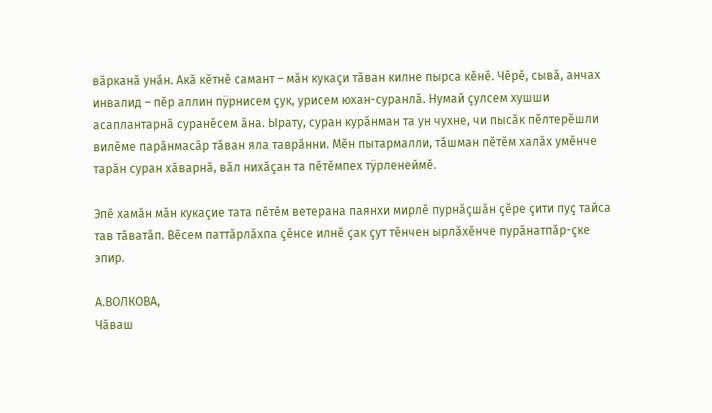вăрканă унăн. Акă кĕтнĕ самант – мăн кукаçи тăван килне пырса кĕнĕ. Чĕрĕ, сывă, анчах инвалид – пĕр аллин пÿрнисем çук, урисем юхан-суранлă. Нумай çулсем хушши асаплантарнă суранĕсем ăна. Ырату, суран курăнман та ун чухне, чи пысăк пĕлтерĕшли вилĕме парăнмасăр тăван яла таврăнни. Мĕн пытармалли, тăшман пĕтĕм халăх умĕнче тарăн суран хăварнă, вăл нихăçан та пĕтĕмпех тÿрленеймĕ.

Эпĕ хамăн мăн кукаçие тата пĕтĕм ветерана паянхи мирлĕ пурнăçшăн çĕре çити пуç тайса тав тăватăп. Вĕсем паттăрлăхпа çĕнсе илнĕ çак çут тĕнчен ырлăхĕнче пурăнатпăр-çке эпир.

А.ВОЛКОВА,
Чăваш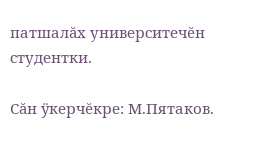патшалăх университечĕн студентки.

Сăн ÿкерчĕкре: М.Пятаков.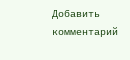Добавить комментарий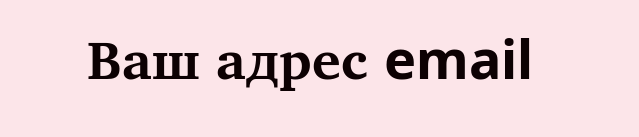Ваш адрес email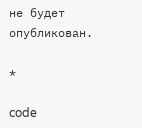не будет опубликован.

*

code